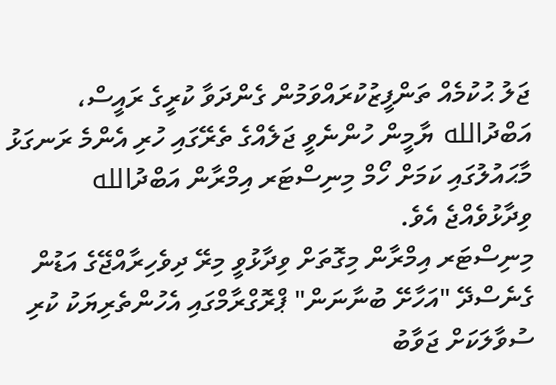ޖަލު ޙުކުމެއް ތަންފީޒުކުރައްވަމުން ގެންދަވާ ކުރީގެ ރައީސް، އަބްދުالله ޔާމީން ހުންނެވީ ޖަލެއްގެ ތެރޭގައި ހުރި އެންމެ ރަނގަޅު މާޙައުލުގައި ކަމަށް ހޯމް މިނިސްޓަރ އިމްރާން އަބްދުالله ވިދާޅުވެއްޖެ އެވެ.
މިނިސްޓަރ އިމްރާން މިގޮތަށް ވިދާޅުވީ މިރޭ ދިވެހިރާއްޖޭގެ އަޑުން ގެނެސްދޭ "އަހާށޭ ބުނާނަން" ޕްރޮގްރާމްގައި އެހުންތެރިޔަކު ކުރި ސުވާލަކަށް ޖަވާބު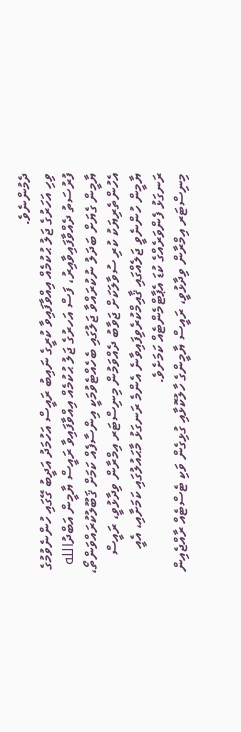ދެމުންނެވެ.
ވިހި އަހަރުގެ ޖަލު ޙުކުމެއް އިއްވާފައިވާ ކުރީގެ ނައިބު ރައީސް އަހުމަދު އަދީބު ގޭގައި ހުންނެވުމުގެ ފުރުސަތު ދެއްވާފައިވާއިރު، ފަސް އަހރުގެ ޖަލު ޙުކުމެއް އިއްވާފައިވާ ރައީސް ޔާމީން އަބްދުالله ޔާމީން ގެޔަށް ބަދަލު ނުކުރައްވާ ޖަލުގައި ބެހެއްޓެވުމަކީ އިންސާފެއް ކަމަށް ޤަބޫލުކުރައްވަންތޯ، އެހުންތެރިޔަކު ކުރި ސުވާލަކަށް ޖަވާބު ދެއްވަމުން މިނިސްޓަރ އިމްރާން ވިދާޅުވީ، ރައީސް ޔާމީން ހުންނެވީ ޖަލެއްގައި ޤާއިމްކުރެވިފައިވާނެ އެންމެ ރަނގަޅު މާޙައުލުގައި ކަމަށާއި، އެއީ ރަނގަޅު ފެންވަރެއްގެ ކުޑަ އެޕާޓްމެންޓެއް ކަމަށެވެ.
މިނިސްޓަރ އިމްރާން ވިދާޅުވީ، ރައީސް ޔާމީންގެ ހާލުކޮޅާއި ގުޅިގެން ވަކި ޓެސްޓެއް ރާއްޖެއިން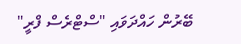ބޭރުން ހައްދަވައި "ސްޓްރެސް ފްރީ"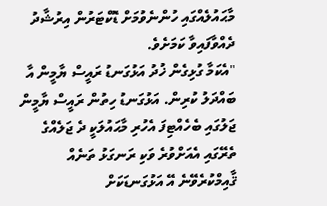މާޙައުލެއްގައި ހުންނެވުމަށް ޑޮކްޓަރުން އިރުޝާދު ދެއްވާފައިވާ ކަމަށެވެ.
"އެކަމާ ގުޅިގެން ޚުދު އަޅުގަނޑު ރައީސް ޔާމީން އާ ބައްދަލު ކުރިން. އަޅުގަނޑު ހިތުން ރައީސް ޔާމީން ޖަލުގައި ބެހެއްޓިފަ އެހުރި މާޙައުލަކީ ދެ ޖަލެއްގެ ތެރޭގައި އެއަށްވުރެ ވަކި ރަނގަޅު ތަނެއް ޤާއިމްކުރެވޭނެ އޭ އަޅުގަނޑަކަށް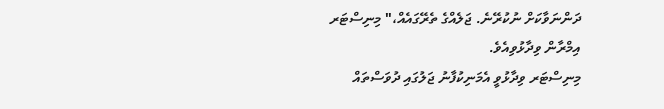ދަންނަވާކަށް ނުކުރޭނެ. ޖަލެއްގެ ތެރޭގައެއް،" މިނިސްޓަރ އިމްރާން ވިދާޅުވިއެވެ.
މިނިސްޓަރ ވިދާޅުވީ އެމަނިކުފާނު ޖަލުގައި ދުވަސްތައް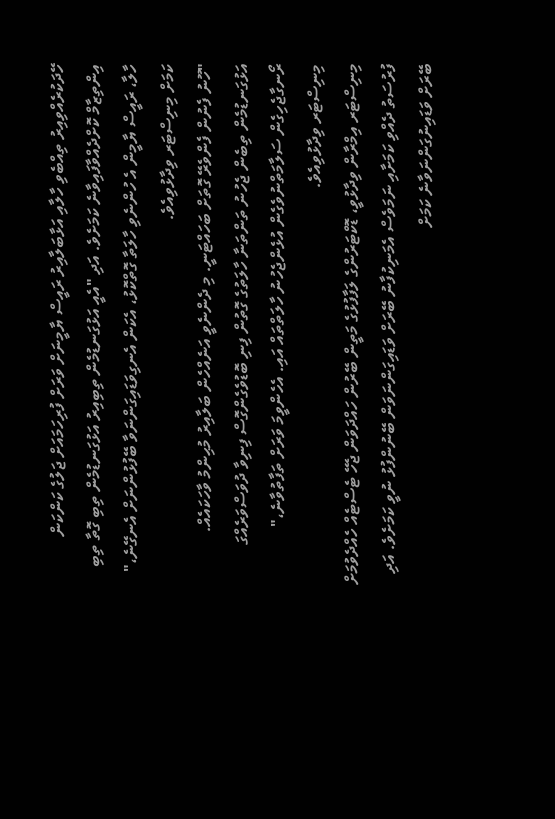ހޭދަކުރެއްވިއިރު ތިއްބެވި ހާލާއި އަޅާބަލާއިރު ރައީސް ޔާމީނަށް ވަރަށް ފުރިހަމައަށް ޖަލުގެ ކަންކަން އިންތިޒާމް ކޮށްދެއްވާފައިވާނެ ކަމަށެވެ. އަދި "އެއީ އަޅުގަނޑުމެން ތިބިއިރު އަޅުގަނޑުމެން ތިބި ގޮތާ ތިބި ހާލާ، ރައީސް ޔާމީން އެ ހުންނެވި ހާލަތާ ގޮތްކޮޅު، އެކަން އެނގިވަޑައިގަންނަވާ ބޭފުޅުންނަށް އެނގޭނެ،" ކަމަށް މިނިސްޓަރ ވިދާޅުވިއެވެ.
"ހޫނު ފެނުން ފެންވެރޭ ގޮތަށް ބަހައްޓަނީ. މި ދެންނެވީ އަނެއްހެން ބަލާއިރު މުޙިންމު ވާހަކައެއް. އަޅުގަނޑުމެން ތިބެން ޖެހުނު ތަންތަނާ ހާލަތުގެ ގޮތުން ފިނި ބޮޑުވެގެންގޮސް ފިނިވާ ދުވަސްވަރެއްގަ ރޯނގާޖެހިގެން ސަލާމަތްނުވެގެން އުޅެންޖެހުނު ހާލަތްތައް އައި. އެހެންވީމަ ވަރަށް ތަފާތުވާނެ،" މިނިސްޓަރ ވިދާޅުވިއެވެ.
މިނިސްޓަރ އިމްރާން ވިދާޅުވީ، ޑޮކްޓަރުންގެ ލަފާފުޅުގެ މަތީން ބޭރުން ހައްދަވަން ޖެހޭ ޓެސްޓެއް ހެއްދެވުމަށް ފުރުސަތު ދެއްވި ކަމަށާއި ނަމަވެސް އެމަނިކުފާނު ބޭރަށް ވަޑައިގަންނަވަން ބޭނުންފުޅު ނުވީ ކަމަށެވެ. އަދި ބޭރަށް ވަޑައިނުގަންނަވާނެ ކަމަށް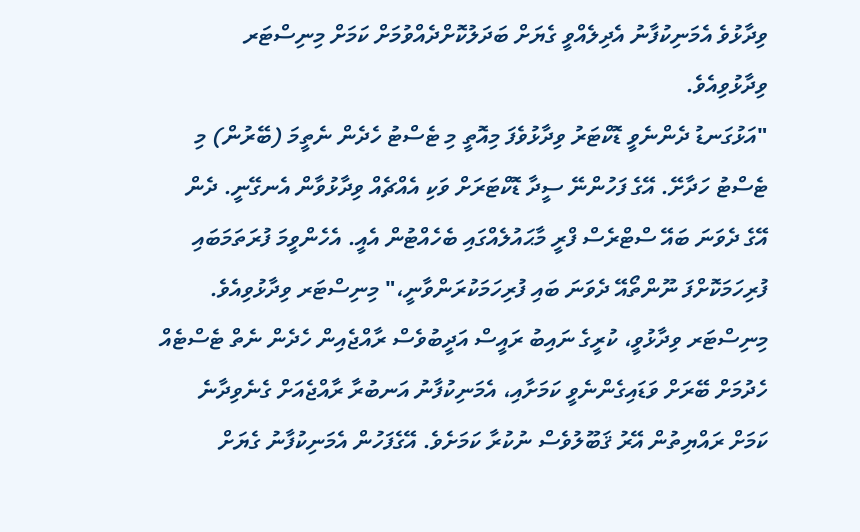ވިދާޅުވެ އެމަނިކުފާނު އެދިލެއްވީ ގެޔަށް ބަދަލުކޮށްދެއްވުމަށް ކަމަށް މިނިސްޓަރ ވިދާޅުވިއެވެ.
"އަޅުގަނޑު ދެންނެވީ ޑޮކްޓަރު ވިދާޅުވެފަ މިއޮތީ މި ޓެސްޓު ހެދެން ނެތީމަ (ބޭރުން) މި ޓެސްޓު ހަދާށޭ. އޭގެ ފަހުންނޭ ސީދާ ޑޮކްޓަރަށް ވަކި އެއްޗެއް ވިދާޅުވާން އެނގޭނީ. ދެން އޭގެ ދެވަނަ ބައޭ ސްޓްރެސް ފްރީ މާޙައުލެއްގައި ބެހެއްޓުން އެއީ. އެހެންވީމަ ފުރަތަމަބައި ފުރިހަމަކޮށްފަ ނޫންތޯއޭ ދެވަނަ ބައި ފުރިހަމަކުރަންވާނީ،" މިނިސްޓަރ ވިދާޅުވިއެވެ.
މިނިސްޓަރ ވިދާޅުވީ، ކުރީގެ ނައިބު ރައީސް އަދީބުވެސް ރާއްޖެއިން ހެދެން ނެތް ޓެސްޓެއް ހެދުމަށް ބޭރަށް ވަޑައިގެންނެވީ ކަމަށާއި، އެމަނިކުފާނު އަނބުރާ ރާއްޖެއަށް ގެނެވިދާނެ ކަމަށް ރައްޔިތުން އޭރު ޤަބޫލުވެސް ނުކުރާ ކަމަށެވެ. އޭގެފަހުން އެމަނިކުފާނު ގެޔަށް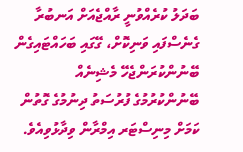ބަދަލު ކުރެއްވުނީ ރާއްޖެއަށް އަނބުރާ ގެނެސްފައި ވަނިކޮށް، ގޭގައި ބަހައްޓައިގެން ބޭނުންކުރަންޖެހޭ މެޝިނެއް ބޭނުންކުރުމުގެ ފުރުސަތު ދިނުމުގެ ގޮތުން ކަމަށް މިނިސްޓަރ އިމްރާން ވިދާޅުވިއެވެ.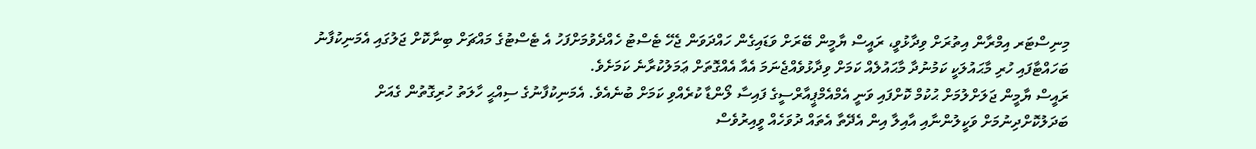މިނިސްޓަރ އިމްރާން އިތުރަށް ވިދާޅުވީ، ރައީސް ޔާމީން ބޭރަށް ވަޑައިގެން ހައްދަވަން ޖެހޭ ޓެސްޓު ހެއްދެވުމަށްފަހު އެ ޓެސްޓުގެ މައްޗަށް ބިނާކޮށް ޖަލުގައި އެމަނިކުފާނު ބަހައްޓާފައި ހުރި މާޙައުލަކީ ކަމުނުދާ މާޙައުލެއް ކަމަށް ވިދާޅުވެއްޖެނަމަ އެއާ އެއްގޮތަށް ޢަމަލުކުރާނެ ކަމަށެވެ.
ރައީސް ޔާމީން ޖަލަށްލުމަށް ޙުކުމް ކޮށްފައި ވަނީ އެމްއެމްޕީއާރްސީގެ ފައިސާ ލޯންޑާ ކުރެއްވި ކަމަށް ބުނެއެވެ. އެމަނިކުފާނުގެ ސިއްޙީ ހާލަތު ހުރިގޮތުން ގެއަށް ބަދަލުކޮށްދިނުމަށް ވަކީލުންނާއި އާއިލާ އިން އެދޭތާ އެތައް ދުވަހެއް ވީއިރުވެސް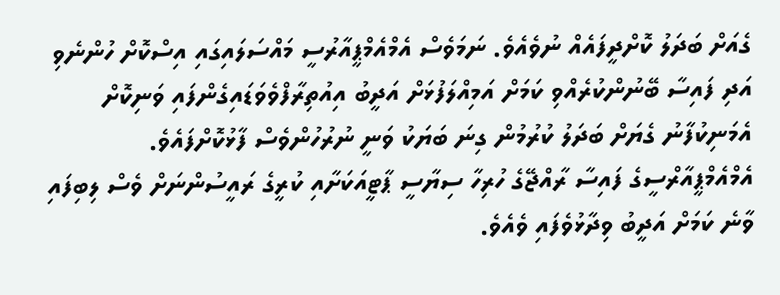ގެއަށް ބަދަލު ކޮށްދީފައެއް ނުވެއެވެ. ނަމަވެސް އެމްއެމްޕީއާރުސީ މައްސަލައިގައި އިސްކޮށް ހުންނެވި އަދި ފައިސާ ބޭނުންކުރެއްވި ކަމަށް އަމިއްލަފުޅަށް އަދީބު އިއުތިރާފްވެވަޑައިގެންފައި ވަނިކޮށް އެމަނިކުފާނު ގެޔަށް ބަދަލު ކުރުމުން ގިނަ ބަޔަކު ވަނީ ނުރުހުންވެސް ފާޅުކޮށްފައެވެ.
އެމްއެމްޕީއާރްސީގެ ފައިސާ ރާއްޖޭގެ ހުރިހާ ސިޔާސީ ޕާޓީއަކަށާއި ކުރީގެ ރައީސުންނަށް ވެސް ލިބިފައި ވާނެ ކަމަށް އަދީބު ވިދާޅުވެފައި ވެއެވެ.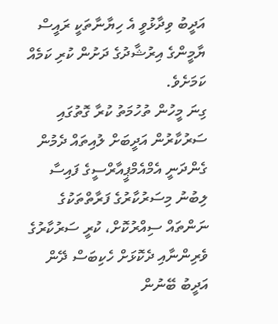އަދީބު ވިދާޅުވީ އެ ހިޔާނާތަކީ ރައީސް ޔާމީންގެ އިރުޝާދުގެ ދަށުން ކުރި ކަމެއް ކަމަށެވެ.
ގިނަ މީހުން ތުހުމަތު ކުރާ ގޮތުގައި ސަރުކާރުން އަދީބަށް ލުއިތައް ދެމުން ގެންދަނީ އެމްއެމްޕީއާރްސީގެ ފައިސާ ލިބުނު މިސަރުކާރުގެ ފަރާތްތަކުގެ ނަންތައް ސިއްރުކޮށް، ކުރީ ސަރުކާރުގެ ވެރިންނާއި ދެކޮޅަށް ހެކިބަސް ދޭން އަދީބު ބޭނުން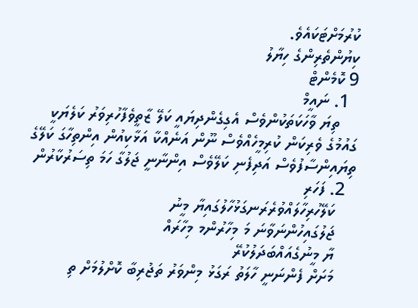ކުރުމަށްޓަކައެވެ.
ކިޔުންތެރިންގެ ހިޔާލު
9 ކޮމެންޓް
  1. ނައީމް
    ތިޔަ ވާހަކަތަކުންވެސް އެގިގެންދިޔައީ ކަލޭ ޒާތީވެފާހުރިވަރު ކަލެޔަކީ ގައުމުގެ ވެރިކަން ކުރިމީހެއްވެސް ނޫން އަނެއްކާ އަޅާކިއުން އިންތިހާގަ ކަލޭގެ ތިޔައިންސާފުވެސް އަދިފެނި ކަލޭވެސް އިންނާނީ ޖަލުގާ ހަމަ ތިސަރުކާރުން
  2. ފަހަރި
    ކަލޭހުރިހާލައްވުރެރަނގަޅުހާލުގައިޔާ މީނު
    ޖަލުގައިހުންނަވާނަ މަ މިހާރުންމ މިހާރައް
    ޔާ މީނުގެއައްބަދަލުކުރޭ
    މަށަށް ފެންނަނީ ހާލަތު ރަގަޅު މިންވަރު ތަޖުރިބާ ކޮށްލުމަށް ތި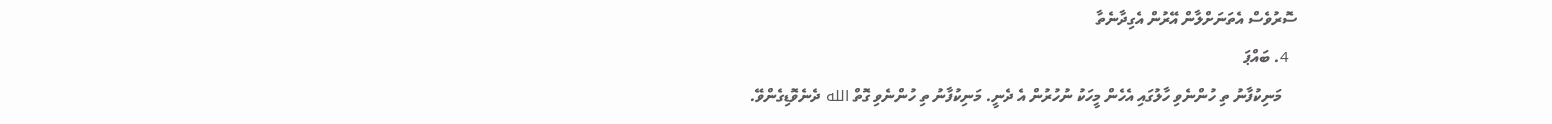ސޮރުވެސް އެތަނަށްލާން އޭރުން އެގިދާނެތާ
  4. ބައްޕަ
    މަނިކުފާނު ތި ހުންނެވި ހާލުގައި އެހެން މީހަކު ނުހުރުން އެ ދެނީ. މަނިކުފާނު ތި ހުންނެވި ގޮތް الله ދެނެވޮޑިގެންވޭ.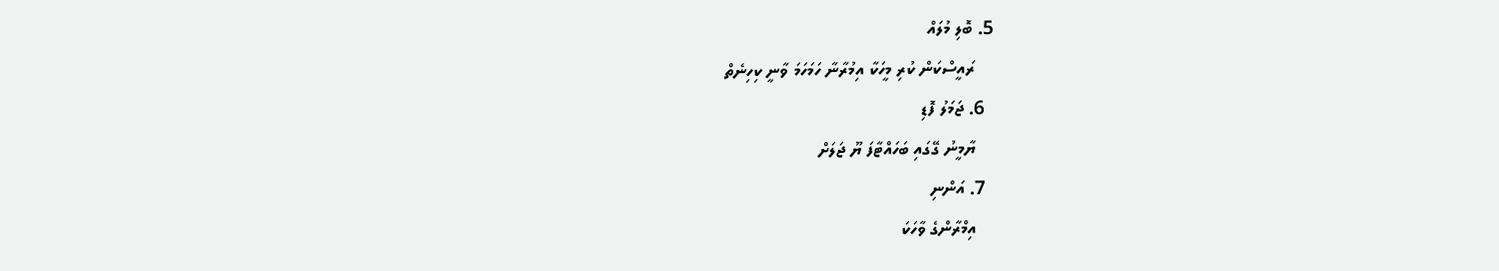5. ބޮލި މުލައް
    ރައީސްކަން ކުރި މީހަކާ އިމުރާނާ ހަމަހަމަ ވާނީ ކިހިނެތް
  6. ޖަމަލު ފޮޑި
    ޔާމީނު ގޭގައި ބަހައްޓާފަ ޔޫ ޖަލަށް
  7. އަންނި
    އިމްރާންގެ ވާހަކަ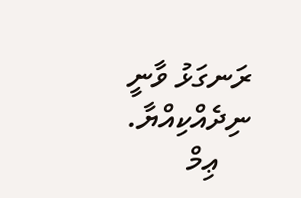ރަނގަޅު ވާނީ ނިދެއްކިއްޔާ.
    ޢިމް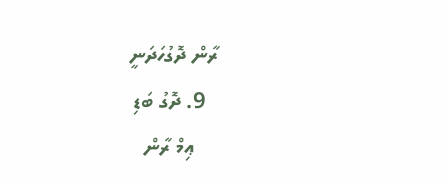ރާން ދޮގުހަދަނީ
  9. ދޮގު ބަޑި
    ޢިމް ރާން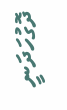ދޮގުހަދަނީ